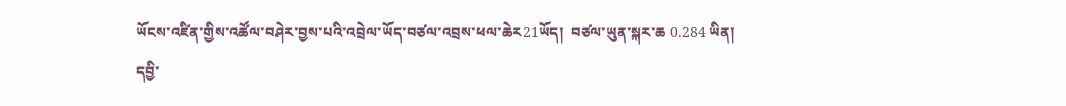ཡོངས་འཛིན་གྱིས་འཚོལ་བཤེར་བྱས་པའི་འབྲེལ་ཡོད་བཙལ་འབྲས་ཕལ་ཆེར21ཡོད།  བཙལ་ཡུན་སྐར་ཆ 0.284 ཡིན།
དབྱི་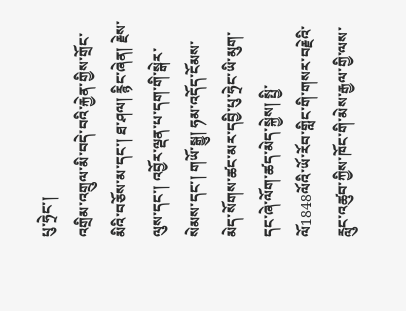པུ་ཧྲེང་།
འགྲིམ་འགྲུལ་མི་བདེ་བའི་རྐྱེན་གྱིས་གྲོང་མིའི་བཅོས་མ་དང་། ཐ་ཤལ། རྙིང་ཞེན། རྗེས་ལུས་དང་། འབྱོར་ལྡན་པ་དག་གི་སྒེར་སེམས་དང་། གཡོ་སྒྱུ། ཧམ་འདོད་ངོམས་མེད་སོགས་ཚང་མར་དབྱི་པུ་ཧྲེང་ཡི་མུག་དང་ཞེ་ལོག་ཚད་མེད་སྐྱེས། སྤྱི་ལོ1848ལོའི་ཡོ་རོབ་གླིང་གི་གསར་བརྗེའི་རླུང་འཚུབ་ཀྱིས་ཁོང་གི་མེས་རྒྱལ་གྱི་ལས་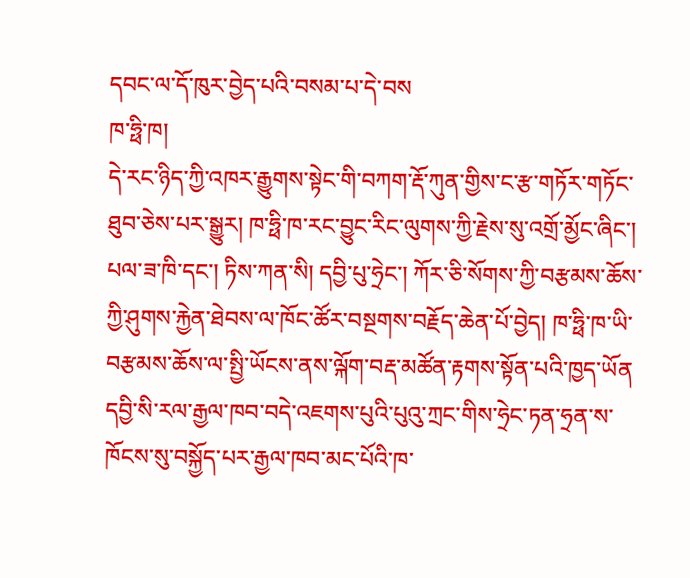དབང་ལ་དོ་ཁུར་བྱེད་པའི་བསམ་པ་དེ་བས
ཁ་ཧྥི་ཁ།
དེ་རང་ཉིད་ཀྱི་འཁར་རྒྱུགས་སྟེང་གི་བཀག་རྡོ་ཀུན་གྱིས་ང་རྩ་གཏོར་གཏོང་ཐུབ་ཅེས་པར་སྒྱུར། ཁ་ཧྥི་ཁ་རང་བྱུང་རིང་ལུགས་ཀྱི་རྗེས་སུ་འགྲོ་མྱོང་ཞིང་། པལ་ཟ་ཁི་དང་། ཏིས་ཀན་སི། དབྱི་པུ་ཧྲེང་། ཀོར་ཅི་སོགས་ཀྱི་བརྩམས་ཆོས་ཀྱི་ཤུགས་རྐྱེན་ཐེབས་ལ་ཁོང་ཚོར་བསྔགས་བརྗོད་ཆེན་པོ་བྱེད། ཁ་ཧྥི་ཁ་ཡི་བརྩམས་ཆོས་ལ་སྤྱི་ཡོངས་ནས་ལྐོག་བརྡ་མཚོན་རྟགས་སྟོན་པའི་ཁྱད་ཡོན
དབྱི་སི་རལ་རྒྱལ་ཁབ་བདེ་འཇགས་པུའི་པུའུ་ཀྲང་གིས་ཧྲེང་ཏན་ཧྲན་ས་ཁོངས་སུ་བསྐྱོད་པར་རྒྱལ་ཁབ་མང་པོའི་ཁ་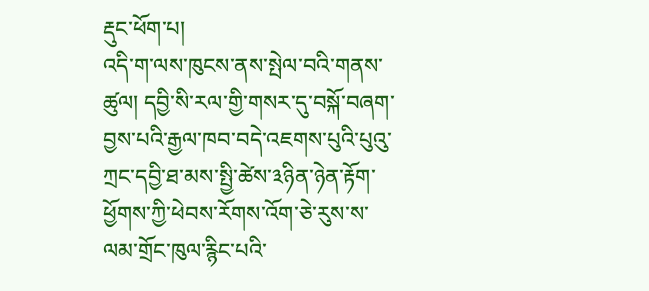རྡུང་ཕོག་པ།
འདི་ག་ལས་ཁུངས་ནས་སྤེལ་བའི་གནས་ཚུལ། དབྱི་སི་རལ་གྱི་གསར་དུ་བསྐོ་བཞག་བྱས་པའི་རྒྱལ་ཁབ་བདེ་འཇགས་པུའི་པུའུ་ཀྲང་དབྱི་ཐ་མས་སྤྱི་ཚེས་༣ཉིན་ཉེན་རྟོག་ཕྱོགས་ཀྱི་ཕེབས་རོགས་འོག་ཅེ་རུས་ས་ལམ་གྲོང་ཁུལ་རྙིང་པའི་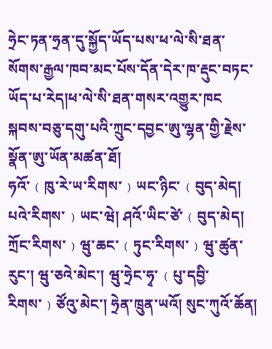ཧྲེང་ཏན་ཧྲན་དུ་སྐྱོད་ཡོད་པས་ཕ་ལེ་སི་ཐན་སོགས་རྒྱལ་ཁབ་མང་པོས་དོན་དེར་ཁ་རྡུང་བཏང་ཡོད་པ་རེད།ཕ་ལེ་སི་ཐན་གསར་འགྱུར་ཁང
སྐབས་བཅུ་དགུ་པའི་ཀྲུང་དབྱང་ཨུ་ལྷན་གྱི་རྗེས་སྣོན་ཨུ་ཡོན་མཚན་ཐོ།
ཧའོ་﹙ཁུ་རེ་ཡ་རིགས་﹚ཡང་ཉིང་﹙བུད་མེད། པའེ་རིགས་﹚ཡང་ཝེ། ཤའོ་ཡིང་ཙེ་﹙བུད་མེད། ཀྲོང་རིགས་﹚ཝུ་ཆང་﹙ཏུང་རིགས་﹚ཝུ་ཚུན་རུང་། ཝུ་ཅའེ་མེང་། ཝུ་ཧྲེང་ཧྭ་﹙པུ་དབྱི་རིགས་﹚ཙོའུ་མེང་། ཧྲེན་ཁྲུན་ཡའོ། སུང་ཀུའོ་ཆོན།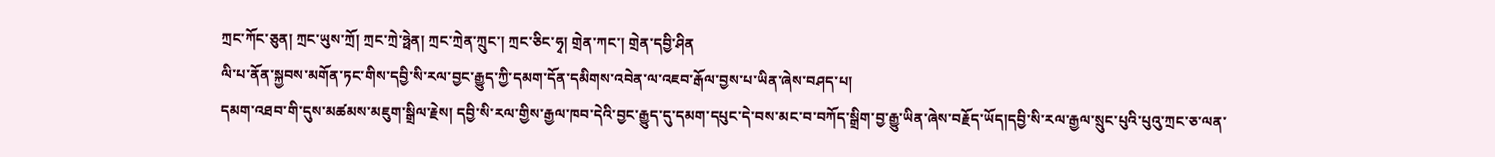ཀྲང་ཀོང་ཅུན། ཀྲང་ཡུས་ཀྲོ། ཀྲང་ཀྲེ་ཧྥེན། ཀྲང་ཀྲེན་ཀྲུང་། ཀྲང་ཅིང་ཧྭ། གྲེན་ཀང་། གྲེན་དབྱི་ཤིན
ལི་པ་ནོན་སྐྱབས་མགོན་ཏང་གིས་དབྱི་སི་རལ་བྱང་རྒྱུད་ཀྱི་དམག་དོན་དམིགས་འབེན་ལ་འཇབ་རྒོལ་བྱས་པ་ཡིན་ཞེས་བཤད་པ།
དམག་འཐབ་གི་དུས་མཚམས་མཇུག་སྒྲིལ་རྗེས། དབྱི་སི་རལ་གྱིས་རྒྱལ་ཁབ་དེའི་བྱང་རྒྱུད་དུ་དམག་དཔུང་དེ་བས་མང་བ་བཀོད་སྒྲིག་བྱ་རྒྱུ་ཡིན་ཞེས་བརྗོད་ཡོད།དབྱི་སི་རལ་རྒྱལ་སྲུང་པུའི་པུའུ་ཀྲང་ཅ་ལན་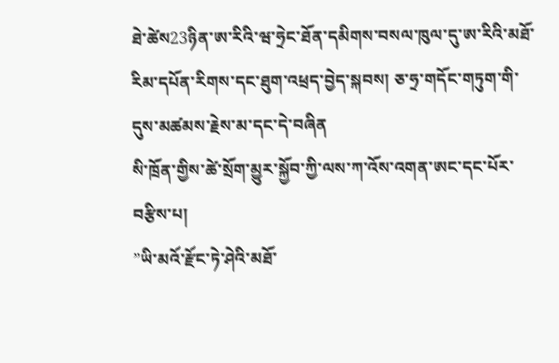ཐེ་ཚེས23ཉིན་ཨ་རིའི་ཝ་ཧྲེང་ཐོན་དམིགས་བསལ་ཁུལ་དུ་ཨ་རིའི་མཐོ་རིམ་དཔོན་རིགས་དང་ཐུག་འཕྲད་བྱེད་སྐབས། ཅ་ཧྲ་གདོང་གཏུག་གི་དུས་མཚམས་རྗེས་མ་དང་དེ་བཞིན
སི་ཁྲོན་གྱིས་ཚེ་སྲོག་མྱུར་སྐྱོབ་ཀྱི་ལས་ཀ་འོས་འགན་ཨང་དང་པོར་བརྩིས་པ།
”ཡི་མའོ་རྫོང་ཏེ་ཤེའི་མཐོ་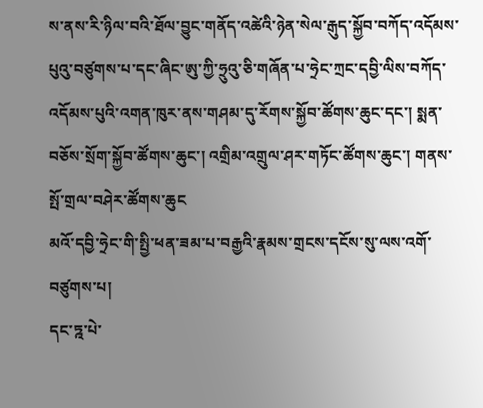ས་ནས་རི་ཉིལ་བའི་ཐོལ་བྱུང་གནོད་འཚེའི་ཉེན་སེལ་རྒུད་སྐྱོབ་བཀོད་འདོམས་པུའུ་བཙུགས་པ་དང་ཞིང་ཨུ་ཀྱི་ཧྲུའུ་ཅི་གཞོན་པ་ཧྲེང་ཀྲང་དབྱི་ལིས་བཀོད་འདོམས་པུའི་འགན་ཁུར་ནས་གཤམ་དུ་རོགས་སྐྱོབ་ཚོགས་ཆུང་དང་། སྨན་བཅོས་སྲོག་སྐྱོབ་ཚོགས་ཆུང་། འགྲིམ་འགྲུལ་ཤར་གཏོང་ཚོགས་ཆུང་། གནས་སྤོ་གྲལ་བཤེར་ཚོགས་ཆུང
མའོ་དབྱི་ཧྲེང་གི་སྤྱི་ཕན་ཟམ་པ་བརྒྱའི་རྣམས་གྲངས་དངོས་སུ་ལས་འགོ་བཙུགས་པ།
དང་ཏྰ་པེ་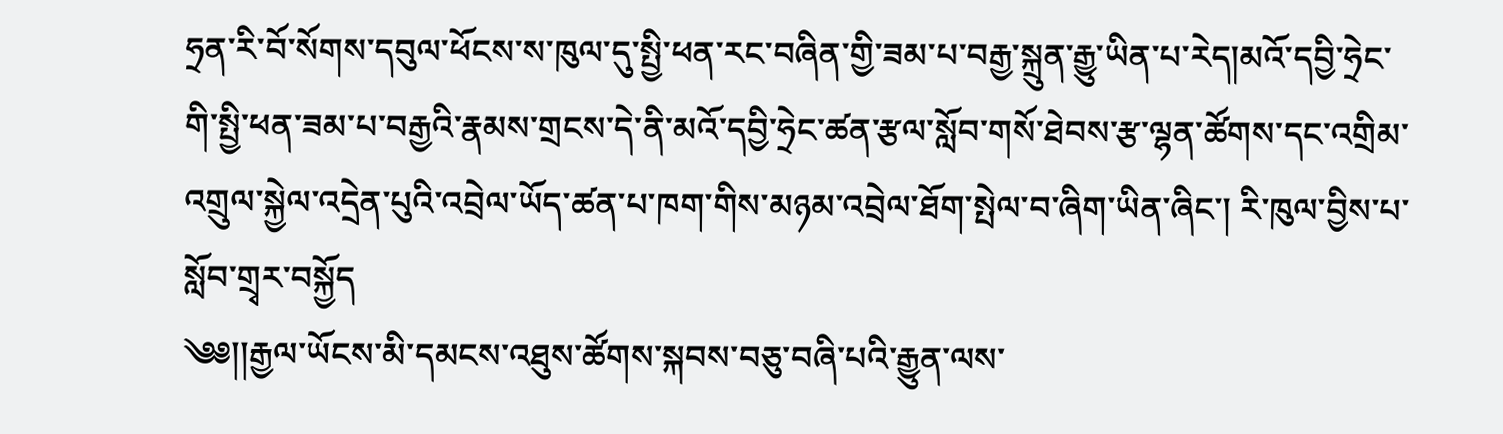ཧྲན་རི་བོ་སོགས་དབུལ་ཕོངས་ས་ཁུལ་དུ་སྤྱི་ཕན་རང་བཞིན་གྱི་ཟམ་པ་བརྒྱ་སྐྲུན་རྒྱུ་ཡིན་པ་རེད།མའོ་དབྱི་ཧྲེང་གི་སྤྱི་ཕན་ཟམ་པ་བརྒྱའི་རྣམས་གྲངས་དེ་ནི་མའོ་དབྱི་ཧྲེང་ཚན་རྩལ་སློབ་གསོ་ཐེབས་རྩ་ལྷན་ཚོགས་དང་འགྲིམ་འགྲུལ་སྐྱེལ་འདྲེན་པུའི་འབྲེལ་ཡོད་ཚན་པ་ཁག་གིས་མཉམ་འབྲེལ་ཐོག་སྤེལ་བ་ཞིག་ཡིན་ཞིང་། རི་ཁུལ་བྱིས་པ་སློབ་གྲྭར་བསྐྱོད
༄༅།།རྒྱལ་ཡོངས་མི་དམངས་འཐུས་ཚོགས་སྐབས་བཅུ་བཞི་པའི་རྒྱུན་ལས་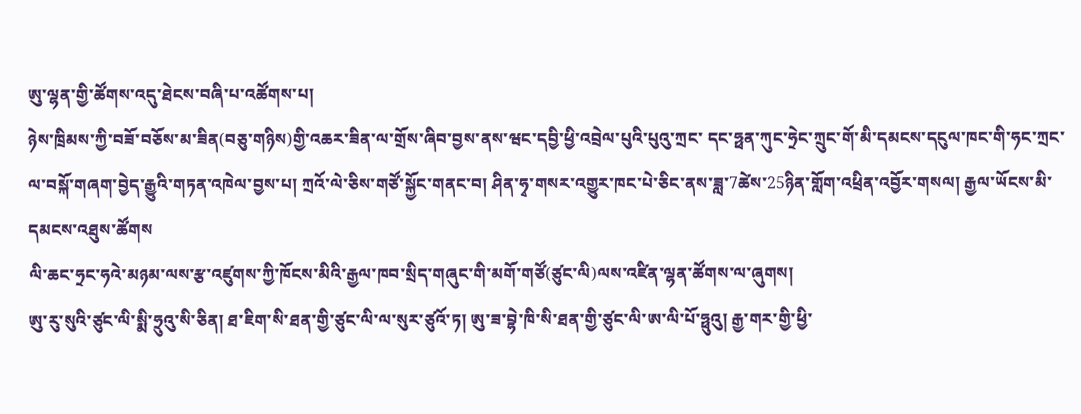ཨུ་ལྷན་གྱི་ཚོགས་འདུ་ཐེངས་བཞི་པ་འཚོགས་པ།
ཉེས་ཁྲིམས་ཀྱི་བཟོ་བཅོས་མ་ཟིན(བཅུ་གཉིས)གྱི་འཆར་ཟིན་ལ་གྲོས་ཞིབ་བྱས་ནས་ཝང་དབྱི་ཕྱི་འབྲེལ་པུའི་པུའུ་ཀྲང་ དང་ཧྥན་ཀུང་ཧྲེང་ཀྲུང་གོ་མི་དམངས་དངུལ་ཁང་གི་ཧང་ཀྲང་ལ་བསྐོ་གཞག་བྱེད་རྒྱུའི་གཏན་འཁེལ་བྱས་པ། ཀྲའོ་ལེ་ཅིས་གཙོ་སྐྱོང་གནང་བ། ཤིན་ཧྭ་གསར་འགྱུར་ཁང་པེ་ཅིང་ནས་ཟླ་7ཚེས་25ཉིན་གློག་འཕྲིན་འབྱོར་གསལ། རྒྱལ་ཡོངས་མི་དམངས་འཐུས་ཚོགས
ལི་ཆང་ཧྲང་ཧའེ་མཉམ་ལས་རྩ་འཛུགས་ཀྱི་ཁོངས་མིའི་རྒྱལ་ཁབ་སྲིད་གཞུང་གི་མགོ་གཙོ(ཙུང་ལི)ལས་འཛིན་ལྷན་ཚོགས་ལ་ཞུགས།
ཨུ་རུ་སུའི་ཙུང་ལི་སྨི་ཧྲུའུ་སི་ཅིན། ཐ་ཇིག་སི་ཐན་གྱི་ཙུང་ལི་ལ་སུར་ཙུའོ་ཏ། ཨུ་ཟ་བྷེ་ཁི་སི་ཐན་གྱི་ཙུང་ལི་ཨ་ལི་པོ་ཧྥུའུ། རྒྱ་གར་གྱི་ཕྱི་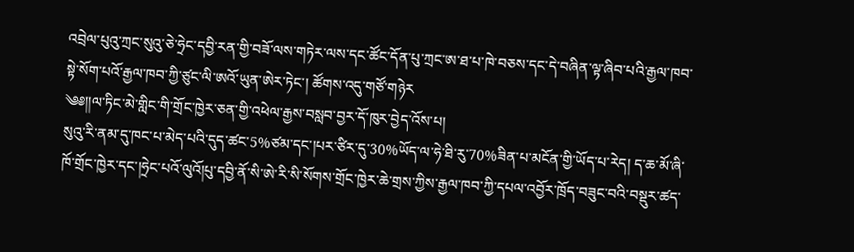འབྲེལ་པུའུ་ཀྲང་སུའུ་ཅེ་ཧྲེང་དབྱི་རན་གྱི་བཟོ་ལས་གཏེར་ལས་དང་ཚོང་དོན་པུ་ཀྲང་ཨ་ཐ་པ་ཁེ་བཅས་དང་དེ་བཞིན་ལྟ་ཞིབ་པའི་རྒྱལ་ཁབ་སྟེ་སོག་པའོ་རྒྱལ་ཁབ་ཀྱི་ཙུང་ལི་ཨའོ་ཡུན་ཨེར་ཏེང་། ཚོགས་འདུ་གཙོ་གཉེར
༄༅།།ལ་ཏིང་མེ་གླིང་གི་གྲོང་ཁྱེར་ཅན་གྱི་འཕེལ་རྒྱས་བསླབ་བྱར་དོ་ཁུར་བྱེད་འོས་པ།
སུའུ་རི་ནམ་དུ་ཁང་པ་མེད་པའི་དུད་ཚང་5%ཙམ་དང་།པར་ཙིར་དུ་30%ཡོད་ལ་ཧེ་ཐི་རུ་70%ཟིན་པ་མངོན་གྱི་ཡོད་པ་རེད། ད་ཆ་མོ་ཞི་ཁོ་གྲོང་ཁྱེར་དང་།ཧྲེང་པའོ་ལུའོ།པུ་དབྱི་ནོ་སི་ཨེ་རི་སི་སོགས་གྲོང་ཁྱེར་ཆེ་གྲས་ཀྱིས་རྒྱལ་ཁབ་ཀྱི་དཔལ་འབྱོར་ཁྲོད་བཟུང་བའི་བསྡུར་ཚད་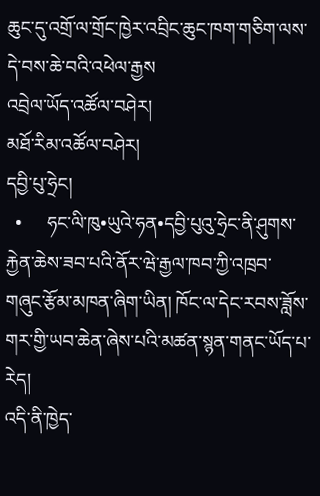ཆུང་དུ་འགྲོ་ལ་གྲོང་ཁྱེར་འབྲིང་ཆུང་ཁག་གཅིག་ལས་དེ་བས་ཆེ་བའི་འཕེལ་རྒྱས
འབྲེལ་ཡོད་འཚོལ་བཤེར།
མཐོ་རིམ་འཚོལ་བཤེར།
དབྱི་པུ་ཧྲེང།
  •     ཧང་ལི་ཁུ•ཡུའེ་ཧན•དབྱི་པུའུ་ཧྲེང་ནི་ཤུགས་རྐྱེན་ཆེས་ཟབ་པའི་ནོར་ཝེ་རྒྱལ་ཁབ་ཀྱི་འཁྲབ་གཞུང་རྩོམ་མཁན་ཞིག་ཡིན། ཁོང་ལ་དེང་རབས་ཟློས་གར་གྱི་ཡབ་ཆེན་ཞེས་པའི་མཚན་སྙན་གནང་ཡོད་པ་རེད།
འདི་ནི་ཁྱེད་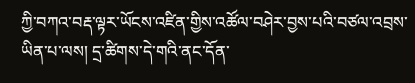ཀྱི་བཀའ་བརྡ་ལྟར་ཡོངས་འཛིན་གྱིས་འཚོལ་བཤེར་བྱས་པའི་བཙལ་འབྲས་ཡིན་པ་ལས། དྲ་ཚིགས་དེ་གའི་ནང་དོན་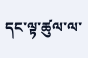དང་ལྟ་ཚུལ་ལ་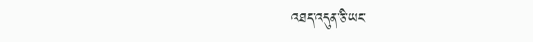འཐད་འདུན་ཅི་ཡང་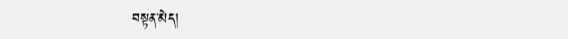བསྟན་མེད།